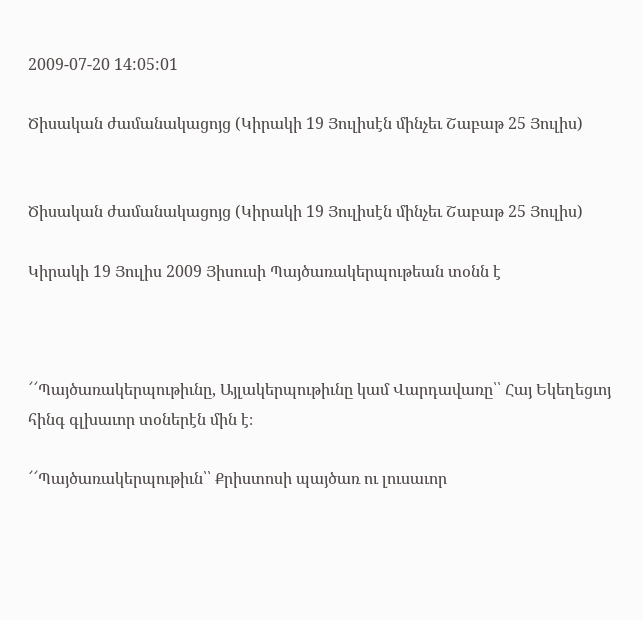2009-07-20 14:05:01

Ծիսական ժամանակացոյց (Կիրակի 19 Յուլիսէն մինչեւ Շաբաթ 25 Յուլիս)


Ծիսական ժամանակացոյց (Կիրակի 19 Յուլիսէն մինչեւ Շաբաթ 25 Յուլիս)

Կիրակի 19 Յուլիս 2009 Յիսուսի Պայծառակերպութեան տօնն է



՜՜Պայծառակերպութիւնը, Այլակերպութիւնը կամ Վարդավառը՝՝ Հայ Եկեղեցւոյ հինգ գլխաւոր տօներէն մին է։

՜՜Պայծառակերպութիւն՝՝ Քրիստոսի պայծառ ու լուսաւոր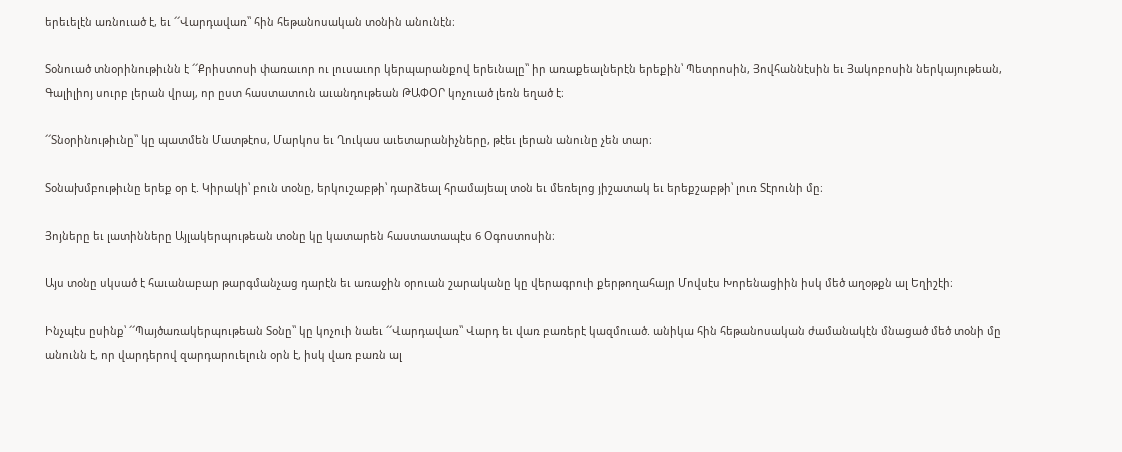երեւելէն առնուած է, եւ ՜՜Վարդավառ՝՝ հին հեթանոսական տօնին անունէն։

Տօնուած տնօրինութիւնն է ՜՜Քրիստոսի փառաւոր ու լուսաւոր կերպարանքով երեւնալը՝՝ իր առաքեալներէն երեքին՝ Պետրոսին, Յովհաննէսին եւ Յակոբոսին ներկայութեան, Գալիլիոյ սուրբ լերան վրայ, որ ըստ հաստատուն աւանդութեան ԹԱՓՕՐ կոչուած լեռն եղած է։

՜՜Տնօրինութիւնը՝՝ կը պատմեն Մատթէոս, Մարկոս եւ Ղուկաս աւետարանիչները, թէեւ լերան անունը չեն տար։

Տօնախմբութիւնը երեք օր է. Կիրակի՝ բուն տօնը, երկուշաբթի՝ դարձեալ հրամայեալ տօն եւ մեռելոց յիշատակ եւ երեքշաբթի՝ լուռ Տէրունի մը։

Յոյները եւ լատինները Այլակերպութեան տօնը կը կատարեն հաստատապէս 6 Օգոստոսին։

Այս տօնը սկսած է հաւանաբար թարգմանչաց դարէն եւ առաջին օրուան շարականը կը վերագրուի քերթողահայր Մովսէս Խորենացիին իսկ մեծ աղօթքն ալ Եղիշէի։

Ինչպէս ըսինք՝ ՜՜Պայծառակերպութեան Տօնը՝՝ կը կոչուի նաեւ ՜՜Վարդավառ՝՝ Վարդ եւ վառ բառերէ կազմուած. անիկա հին հեթանոսական ժամանակէն մնացած մեծ տօնի մը անունն է, որ վարդերով զարդարուելուն օրն է, իսկ վառ բառն ալ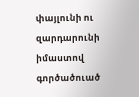փայլունի ու զարդարունի իմաստով գործածուած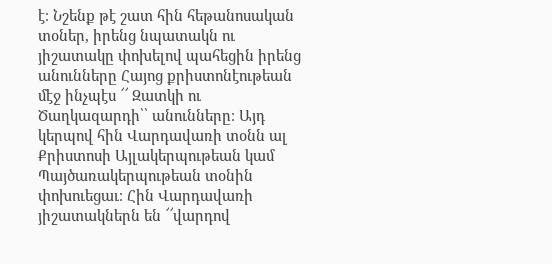է։ Նշենք թէ շատ հին հեթանոսական տօներ, իրենց նպատակն ու յիշատակը փոխելով պահեցին իրենց անունները Հայոց քրիստոնէութեան մէջ ինչպէս ՜՜ Զատկի ու Ծաղկազարդի՝՝ անունները։ Այդ կերպով հին Վարդավառի տօնն ալ Քրիստոսի Այլակերպութեան կամ Պայծառակերպութեան տօնին փոխուեցաւ։ Հին Վարդավառի յիշատակներն են ՜՜վարդով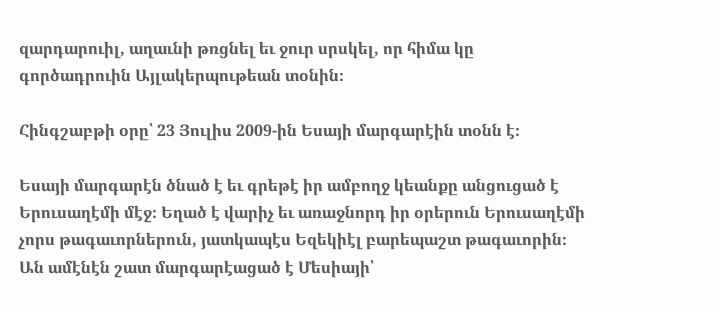զարդարուիլ, աղաւնի թռցնել եւ ջուր սրսկել, որ հիմա կը գործադրուին Այլակերպութեան տօնին։

Հինգշաբթի օրը՝ 23 Յուլիս 2009-ին Եսայի մարգարէին տօնն է։

Եսայի մարգարէն ծնած է եւ գրեթէ իր ամբողջ կեանքը անցուցած է Երուսաղէմի մէջ։ Եղած է վարիչ եւ առաջնորդ իր օրերուն Երուսաղէմի չորս թագաւորներուն, յատկապէս Եզեկիէլ բարեպաշտ թագաւորին։ Ան ամէնէն շատ մարգարէացած է Մեսիայի՝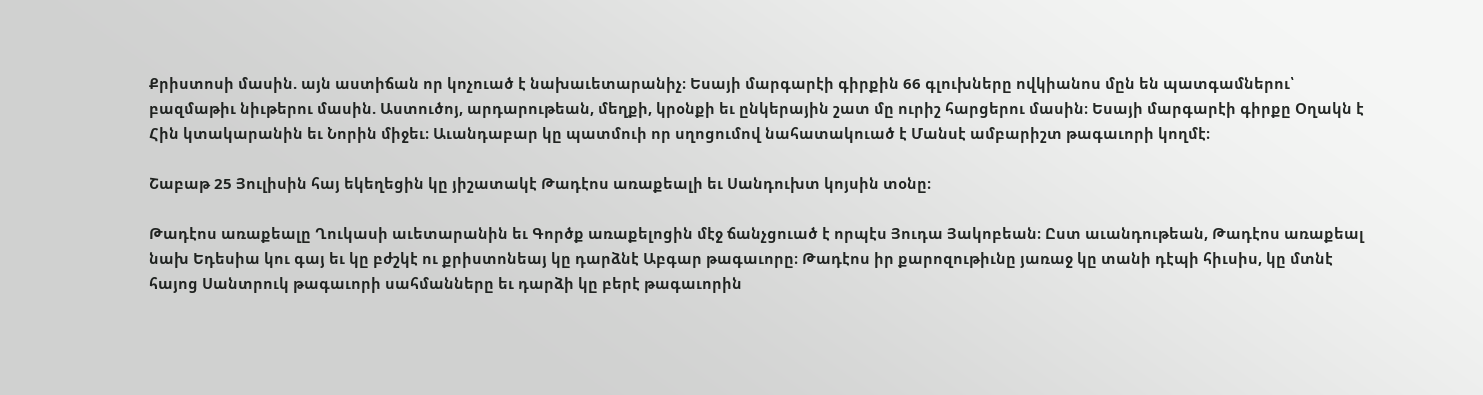Քրիստոսի մասին. այն աստիճան որ կոչուած է նախաւետարանիչ։ Եսայի մարգարէի գիրքին 66 գլուխները ովկիանոս մըն են պատգամներու՝ բազմաթիւ նիւթերու մասին. Աստուծոյ, արդարութեան, մեղքի, կրօնքի եւ ընկերային շատ մը ուրիշ հարցերու մասին։ Եսայի մարգարէի գիրքը Օղակն է Հին կտակարանին եւ Նորին միջեւ։ Աւանդաբար կը պատմուի որ սղոցումով նահատակուած է Մանսէ ամբարիշտ թագաւորի կողմէ։

Շաբաթ 25 Յուլիսին հայ եկեղեցին կը յիշատակէ Թադէոս առաքեալի եւ Սանդուխտ կոյսին տօնը։

Թադէոս առաքեալը Ղուկասի աւետարանին եւ Գործք առաքելոցին մէջ ճանչցուած է որպէս Յուդա Յակոբեան։ Ըստ աւանդութեան, Թադէոս առաքեալ նախ Եդեսիա կու գայ եւ կը բժշկէ ու քրիստոնեայ կը դարձնէ Աբգար թագաւորը։ Թադէոս իր քարոզութիւնը յառաջ կը տանի դէպի հիւսիս, կը մտնէ հայոց Սանտրուկ թագաւորի սահմանները եւ դարձի կը բերէ թագաւորին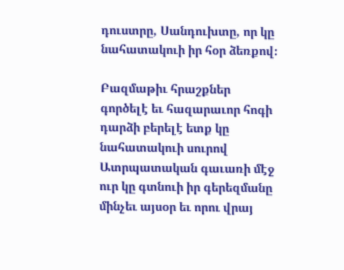դուստրը, Սանդուխտը, որ կը նահատակուի իր հօր ձեռքով։

Բազմաթիւ հրաշքներ գործելէ եւ հազարաւոր հոգի դարձի բերելէ ետք կը նահատակուի սուրով Ատրպատական գաւառի մէջ ուր կը գտնուի իր գերեզմանը մինչեւ այսօր եւ որու վրայ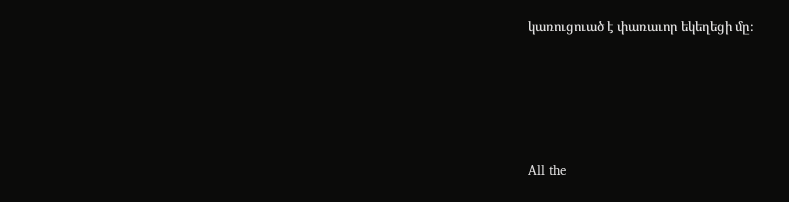կառուցուած է փառաւոր եկեղեցի մը։








All the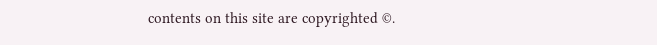contents on this site are copyrighted ©.